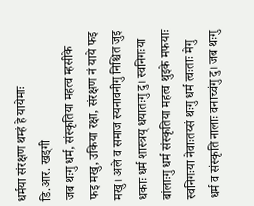धर्मया संरक्षण थम्हं हे यायेमाः
डि.आर. खड्गी
जब थःगु धर्म, संस्कृतिया महत्व म्हसीके फइ मखु, उकिया रक्षा, संरक्षण नं याये फइ मखु। अले व समाज स्यनावनीगु निश्चित जुइ धकाः धर्म शास्त्रय् धयातःगु दु। स्वनिगःया बांलाःगु धर्म संस्कृतिया महत्व थुइके मफयाः स्वनिगःया नेवाःतय्सं थःगु धर्म त्वःताः मेगु धर्म व संस्कृति नालाः वनाच्वंगु दु। जब थःगु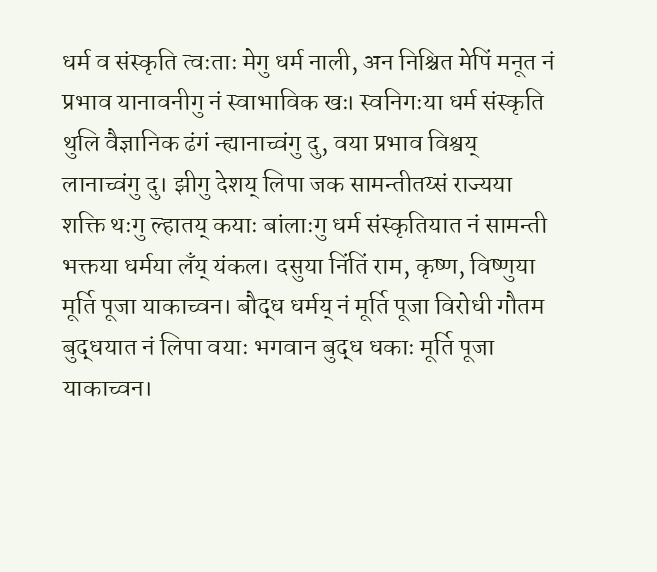धर्म व संस्कृति त्वःताः मेगु धर्म नाली, अन निश्चित मेपिं मनूत नं प्रभाव यानावनीगु नं स्वाभाविक खः। स्वनिगःया धर्म संस्कृति थुलि वैज्ञानिक ढंगं न्ह्यानाच्वंगु दु, वया प्रभाव विश्वय् लानाच्वंगु दु। झीगु देशय् लिपा जक सामन्तीतय्सं राज्यया शक्ति थःगु ल्हातय् कयाः बांलाःगु धर्म संस्कृतियात नं सामन्ती भक्तया धर्मया लँय् यंकल। दसुया निंतिं राम, कृष्ण, विष्णुया मूर्ति पूजा याकाच्वन। बौद्ध धर्मय् नं मूर्ति पूजा विरोधी गौतम बुद्धयात नं लिपा वयाः भगवान बुद्ध धकाः मूर्ति पूजा याकाच्वन।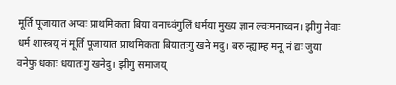मूर्ति पूजायात अप्वः प्राथमिकता बिया वनाच्वंगुलिं धर्मया मुख्य ज्ञान ल्वःमनाच्वन। झीगु नेवाः धर्म शास्त्रय् नं मूर्ति पूजायात प्राथमिकता बियातःगु खने मदु। बरु न्ह्याम्ह मनू नं द्यः जुया वनेफु धकाः धयातःगु खनेदु। झीगु समाजय्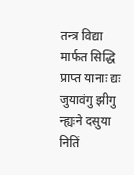तन्त्र विद्या मार्फत सिद्धि प्राप्त यानाः द्यः जुयावंगु झीगु न्ह्यःने दसुया नितिं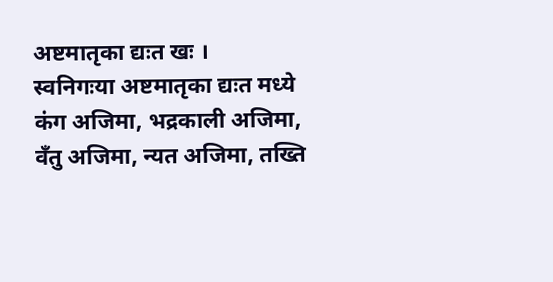अष्टमातृका द्यःत खः ।
स्वनिगःया अष्टमातृका द्यःत मध्ये कंग अजिमा, भद्रकाली अजिमा, वँतु अजिमा, न्यत अजिमा, तख्ति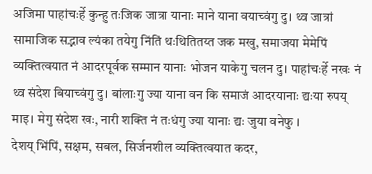अजिमा पाहांचःर्हे कुन्हु तःजिक जात्रा यानाः माने याना वयाच्वंगु दु। थ्व जात्रां सामाजिक सद्भाव ल्यंका तयेगु निंतिं थःथितितय्त जक मखु, समाजया मेमेपिं व्यक्तित्वयात नं आदरपूर्वक सम्मान यानाः भोजन याकेगु चलन दु। पाहांचःर्हे नखः नं थ्व संदेश बियाच्वंगु दु। बांलाःगु ज्या याना वन कि समाजं आदरयानाः द्यःया रुपय् माइ। मेगु संदेश खः, नारी शक्ति नं तःधंगु ज्या यानाः द्यः जुया वनेफु ।
देशय् भिंपिं, सक्षम, सबल, सिर्जनशील व्यक्तित्वयात कदर,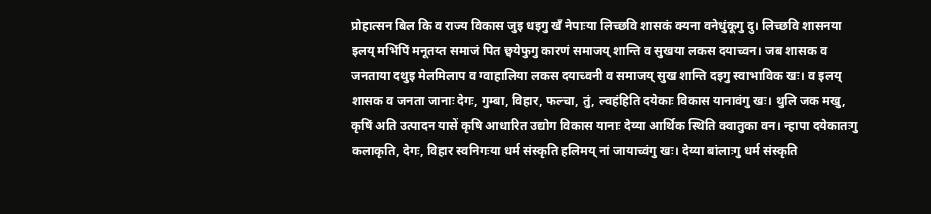प्रोहात्सन बिल कि व राज्य विकास जुइ धइगु खँ नेपाःया लिच्छवि शासकं क्यना वनेधुंकूगु दु। लिच्छवि शासनया इलय् मभिंपिं मनूतय्त समाजं पित छ्वयेफुगु कारणं समाजय् शान्ति व सुखया लकस दयाच्वन। जब शासक व जनताया दथुइ मेलमिलाप व ग्वाहालिया लकस दयाच्वनी व समाजय् सुख शान्ति दइगु स्वाभाविक खः। व इलय् शासक व जनता जानाः देगः, गुम्बा, विहार, फल्चा, तुं, ल्वहंहिति दयेकाः विकास यानावंगु खः। थुलि जक मखु, कृषिं अति उत्पादन यासें कृषि आधारित उद्योग विकास यानाः देय्या आर्थिक स्थिति क्वातुका वन। न्हापा दयेकातःगु कलाकृति, देगः, विहार स्वनिगःया धर्म संस्कृति हलिमय् नां जायाच्वंगु खः। देय्या बांलाःगु धर्म संस्कृति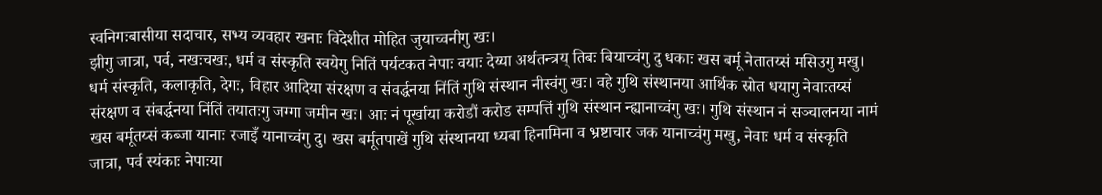स्वनिगःबासीया सदाचार, सभ्य व्यवहार खनाः विदेशीत मोहित जुयाच्वनीगु खः।
झीगु जात्रा, पर्व, नखःचखः, धर्म व संस्कृति स्वयेगु नितिं पर्यटकत नेपाः वयाः देय्या अर्थतन्त्रय् तिबः बियाच्वंगु दु धकाः खस बर्मू नेतातय्सं मसिउगु मखु। धर्म संस्कृति, कलाकृति, देगः, विहार आदिया संरक्षण व संवर्द्धनया निंतिं गुथि संस्थान नीस्वंगु खः। वहे गुथि संस्थानया आर्थिक स्रोत धयागु नेवाःतय्सं संरक्षण व संबर्द्धनया निंतिं तयातःगु जग्गा जमीन खः। आः नं पूर्खाया करोडौं करोड सम्पत्तिं गुथि संस्थान न्ह्यानाच्वंगु खः। गुथि संस्थान नं सञ्चालनया नामं खस बर्मूतय्सं कब्जा यानाः रजाइँ यानाच्वंगु दु। खस बर्मूतपाखें गुथि संस्थानया ध्यबा हिनामिना व भ्रष्टाचार जक यानाच्वंगु मखु, नेवाः धर्म व संस्कृति जात्रा, पर्व स्यंकाः नेपाःया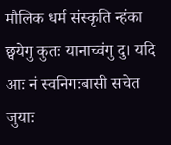मौलिक धर्म संस्कृति न्हंका छ्वयेगु कुतः यानाच्वंगु दु। यदि आः नं स्वनिगःबासी सचेत जुयाः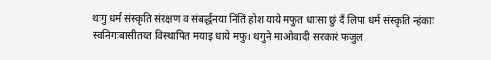थःगु धर्म संस्कृति संरक्षण व संबर्द्धनया निंतिं होश याये मफुत धाःसा छुं दँ लिपा धर्म संस्कृति न्हंकाः स्वनिगःबासीतय्त विस्थापित मयाइ धाये मफु। थगुने माओवादी सरकारं फजुल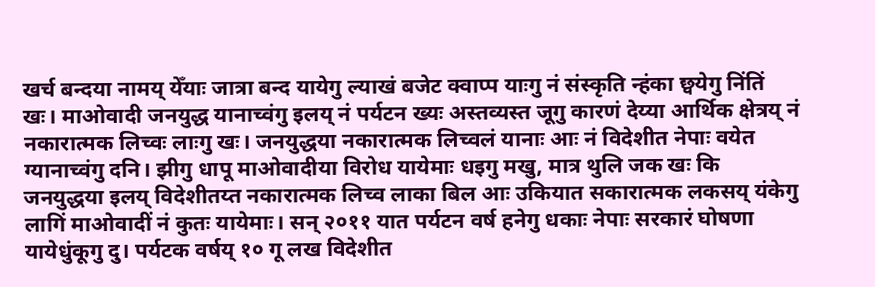खर्च बन्दया नामय् येँयाः जात्रा बन्द यायेगु ल्याखं बजेट क्वाप्प याःगु नं संस्कृति न्हंका छ्वयेगु निंतिं खः। माओवादी जनयुद्ध यानाच्वंगु इलय् नं पर्यटन ख्यः अस्तव्यस्त जूगु कारणं देय्या आर्थिक क्षेत्रय् नं नकारात्मक लिच्वः लाःगु खः। जनयुद्धया नकारात्मक लिच्वलं यानाः आः नं विदेशीत नेपाः वयेत ग्यानाच्वंगु दनि। झीगु धापू माओवादीया विरोध यायेमाः धइगु मखु, मात्र थुलि जक खः कि जनयुद्धया इलय् विदेशीतय्त नकारात्मक लिच्व लाका बिल आः उकियात सकारात्मक लकसय् यंकेगु लागिं माओवादीं नं कुतः यायेमाः। सन् २०११ यात पर्यटन वर्ष हनेगु धकाः नेपाः सरकारं घोषणा यायेधुंकूगु दु। पर्यटक वर्षय् १० गू लख विदेशीत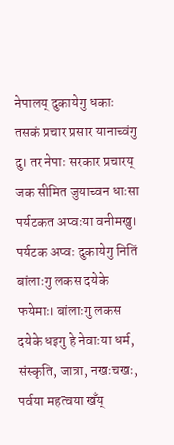नेपालय् दुकायेगु धकाः तसकं प्रचार प्रसार यानाच्वंगु दु। तर नेपाः सरकार प्रचारय् जक सीमित जुयाच्वन धाःसा पर्यटकत अप्वःया वनीमखु। पर्यटक अप्वः दुकायेगु नितिं बांलाःगु लकस दयेके फयेमाः। बांलाःगु लकस दयेके धइगु हे नेवाःया धर्म, संस्कृति, जात्रा, नखःचखः, पर्वया महत्वया खँय्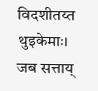विदशीतय्त थुइकेमाः। जब सत्ताय्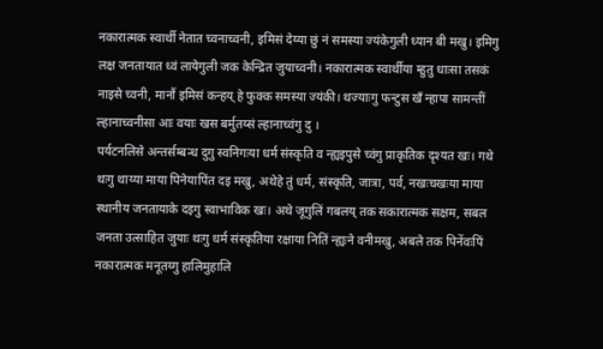नकारात्मक स्वार्थी नेतात च्वनाच्वनी, इमिसं देय्या छुं नं समस्या ज्यंकेगुली ध्यान बी मखु। इमिगु लक्ष जनतायात ध्वं लायेगुली जक केन्द्रित जुयाच्वनी। नकारात्मक स्वार्थीया म्हुतु धाःसा तसकं नाइसे च्वनी, मानौं इमिसं कन्हय् हे फुक्क समस्या ज्यंकी। थज्याःगु फन्टुस खँ न्हापा सामन्तीं ल्हानाच्वनीसा आः वयाः खस बर्मुतय्सं ल्हानाच्वंगु दु ।
पर्यटनलिसे अन्तर्सम्बन्ध दुगु स्वनिगःया धर्म संस्कृति व न्ह्यइपुसे च्वंगु प्राकृतिक दृश्यत खः। गथे थःगु थाय्या माया पिनेयापिंत दइ मखु, अथेहे तुं धर्म, संस्कृति, जात्रा, पर्व, नखःचखःया माया स्थानीय जनतायाके दइगु स्वाभाविक खः। अथे जूगुलिं गबलय् तक सकारात्मक सक्षम, सबल जनता उत्साहित जुयाः थःगु धर्म संस्कृतिया रक्षाया नितिं न्ह्यःने वनीमखु, अबले तक पिनेंवःपिं नकारात्मक मनूतय्गु हालिमुहालि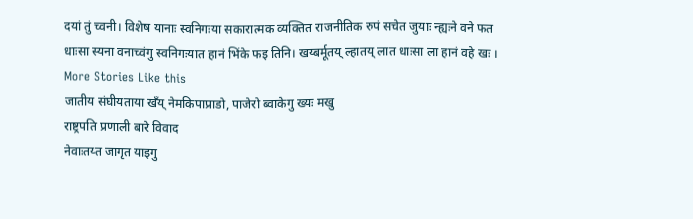दयां तुं च्वनी। विशेष यानाः स्वनिगःया सकारात्मक व्यक्तित राजनीतिक रुपं सचेत जुयाः न्ह्यःने वने फत धाःसा स्यना वनाच्वंगु स्वनिगःयात हानं भिंके फइ तिनि। खय्बर्मूतय् ल्हातय् लात धाःसा ला हानं वहे खः ।
More Stories Like this
जातीय संघीयताया खँय् नेमकिपाप्राडो, पाजेरो ब्वाकेगु ख्यः मखु
राष्ट्रपति प्रणाली बारे विवाद
नेवाःतय्त जागृत याइगु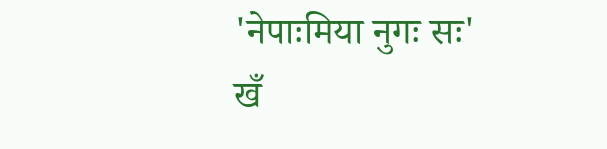'नेपाःमिया नुगः सः'
खँ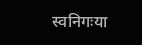स्वनिगःया